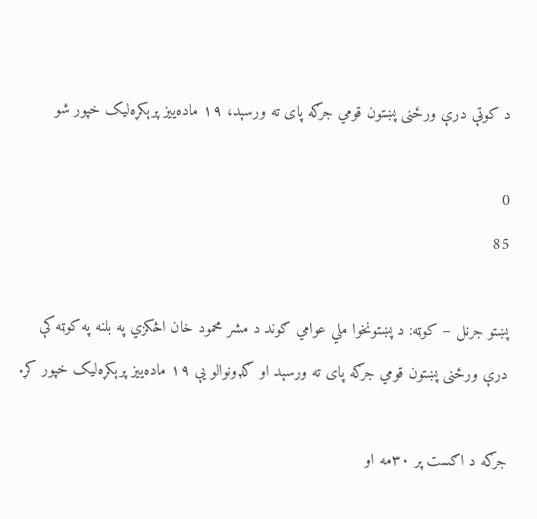د کوټې درې ورځنی پښتون قومي جرګه پای ته ورسېد، ۱۹ ماده‌ییز پرېکړه‌لیک خپور شو

0
85

پښتو جرنل – کوټه: د پښتونخوا ملي عوامي ګوند د مشر محمود خان اڅکزي په بلنه په کوټه کې درې ورځنی پښتون قومي جرګه پای ته ورسېد او ګډونوالو یې ۱۹ ماده‌ییز پرېکړه‌لیک خپور کړ.

جرګه د اګست پر ۳۰مه او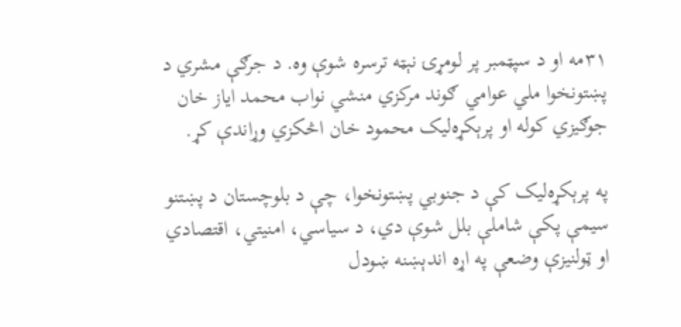۳۱مه او د سپټمبر پر لومړۍ نېټه ترسره شوې وه. د جرګې مشري د پښتونخوا ملي عوامي ګوند مرکزي منشي نواب محمد ایاز خان جوګیزي کوله او پرېکړه‌لیک محمود خان اڅکزي وړاندې کړ.

په پرېکړه‌لیک کې د جنوبي پښتونخوا، چې د بلوچستان د پښتنو سیمې پکې شاملې بلل شوې دي، د سیاسي، امنیتي، اقتصادي او ټولنیزې وضعې په اړه اندېښنه ښودل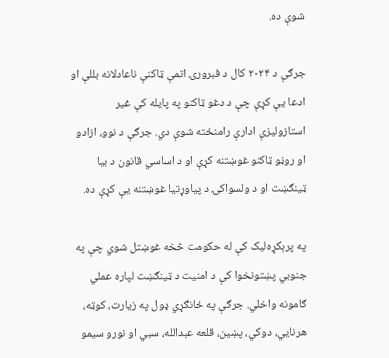شوې ده.

جرګې د ۲۰۲۴ کال د فبرورۍ اتمې ټاکنې ناعادلانه بللې او ادعا یې کړې چې د دغو ټاکنو په پایله کې غیر استازولیزې ادارې رامنځته شوې دي. جرګې د نوو، ازادو او روڼو ټاکنو غوښتنه کړې او د اساسي قانون د بیا ټینګښت او د ولسواکۍ د پیاوړتیا غوښتنه یې کړې ده.

په پرېکړه‌لیک کې له حکومت څخه غوښتل شوي چې په جنوبي پښتونخوا کې د امنیت د ټینګښت لپاره عملي ګامونه واخلي. جرګې په ځانګړي ډول په زیارت، کوټه، هرنايي، دوکي، پښین، قلعه عبدالله، سبي او نورو سیمو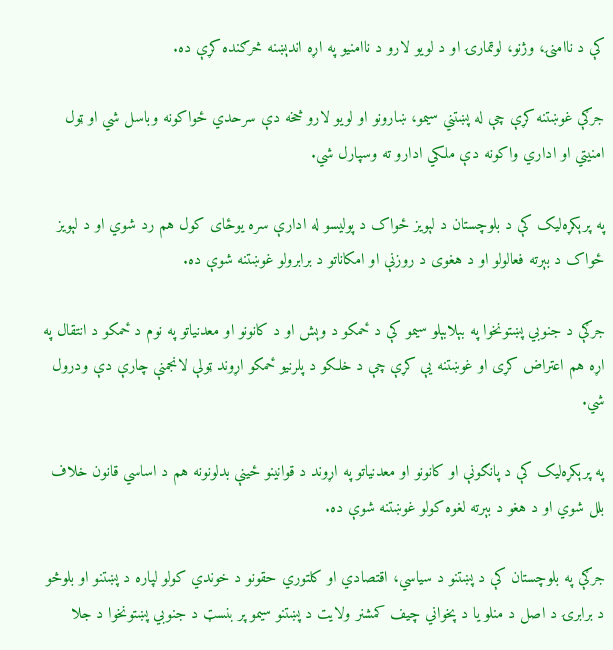کې د ناامنۍ، وژنو، لوټمارۍ او د لویو لارو د ناامنیو په اړه اندېښنه څرګنده کړې ده.

جرګې غوښتنه کړې چې له پښتني سیمو، ښارونو او لویو لارو څخه دې سرحدي ځواکونه وباسل شي او ټول امنیتي او اداري واکونه دې ملکي ادارو ته وسپارل شي.

په پرېکړه‌لیک کې د بلوچستان د لېویز ځواک د پولیسو له ادارې سره یوځای کول هم رد شوي او د لېویز ځواک د بېرته فعالولو او د هغوی د روزنې او امکاناتو د برابرولو غوښتنه شوې ده.

جرګې د جنوبي پښتونخوا په بېلابېلو سیمو کې د ځمکو د وېش او د کانونو او معدنیاتو په نوم د ځمکو د انتقال په اړه هم اعتراض کړی او غوښتنه یې کړې چې د خلکو د پلرنیو ځمکو اړوند ټولې لانجمنې چارې دې ودرول شي.

په پرېکړه‌لیک کې د پانګونې او کانونو او معدنیاتو په اړوند د قوانینو ځینې بدلونونه هم د اساسي قانون خلاف بلل شوي او د هغو د بېرته لغوه کولو غوښتنه شوې ده.

جرګې په بلوچستان کې د پښتنو د سیاسي، اقتصادي او کلتوري حقونو د خوندي کولو لپاره د پښتنو او بلوڅو د برابرۍ د اصل د منلو یا د پخواني چیف کمشنر ولایت د پښتنو سیمو پر بنسټ د جنوبي پښتونخوا د جلا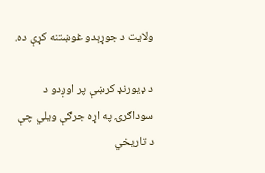ولایت د جوړېدو غوښتنه کړې ده.

د ډیورنډ کرښې پر اوږدو د سوداګرۍ په اړه جرګې ویلي چې د تاریخي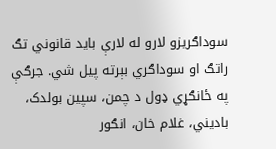سوداګریزو لارو له لارې باید قانوني تګ راتګ او سوداګري بېرته پیل شي. جرګې په ځانګړي ډول د چمن، سپین بولدک، بادیني، غلام خان، انګور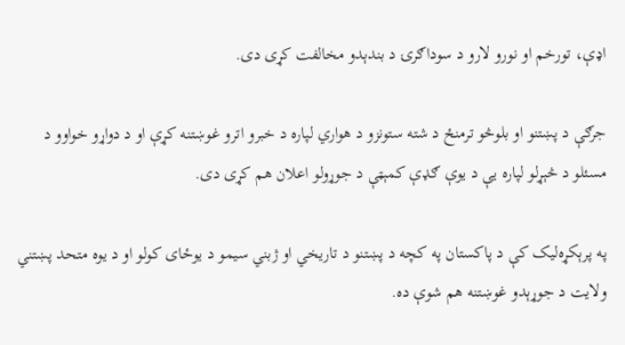اډې، تورخم او نورو لارو د سوداګرۍ د بندېدو مخالفت کړی دی.

جرګې د پښتنو او بلوڅو ترمنځ د شته ستونزو د هواري لپاره د خبرو اترو غوښتنه کړې او د دواړو خواوو د مسئلو د څېړلو لپاره یې د یوې ګډې کمېټې د جوړولو اعلان هم کړی دی.

په پرېکړه‌لیک کې د پاکستان په کچه د پښتنو د تاریخي او ژبني سیمو د یوځای کولو او د یوه متحد پښتني ولایت د جوړېدو غوښتنه هم شوې ده.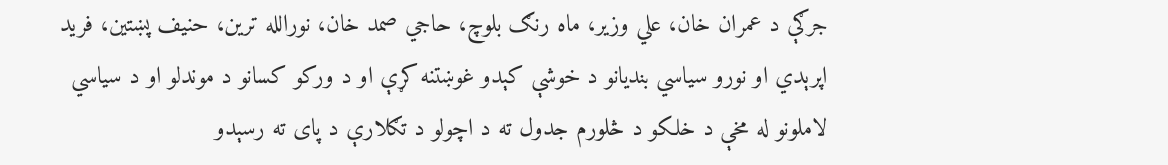جرګې د عمران خان، علي وزیر، ماه رنګ بلوچ، حاجي صمد خان، نورالله ترین، حنیف پښتین، فرید اپرېدي او نورو سیاسي بندیانو د خوشې کېدو غوښتنه کړې او د ورکو کسانو د موندلو او د سیاسي لاملونو له مخې د خلکو د څلورم جدول ته د اچولو د تګلارې د پای ته رسېدو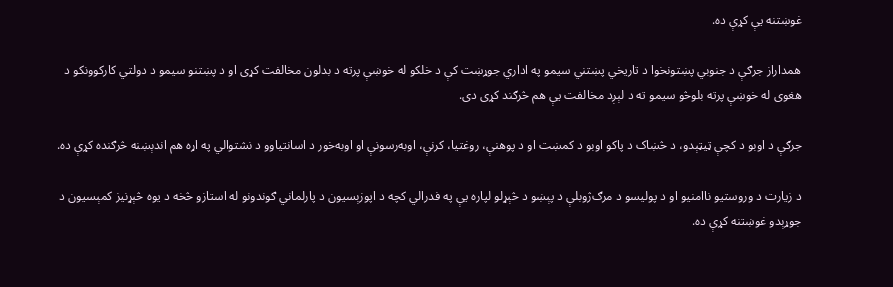غوښتنه یې کړې ده.

همداراز جرګې د جنوبي پښتونخوا د تاریخي پښتني سیمو په اداري جوړښت کې د خلکو له خوښې پرته د بدلون مخالفت کړی او د پښتنو سیمو د دولتي کارکوونکو د هغوی له خوښې پرته بلوڅو سیمو ته د لېږد مخالفت یې هم څرګند کړی دی.

جرګې د اوبو د کچې ټیټېدو، د څښاک د پاکو اوبو د کمښت او د پوهنې، روغتیا، کرنې، اوبه‌رسونې او اوبه‌خور د اسانتیاوو د نشتوالي په اړه هم اندېښنه څرګنده کړې ده.

د زیارت د وروستیو ناامنیو او د پولیسو د مرګ‌ژوبلې د پېښو د څېړلو لپاره یې په فدرالي کچه د اپوزېسیون د پارلماني ګوندونو له استازو څخه د یوه څېړنیز کمېسیون د جوړېدو غوښتنه کړې ده.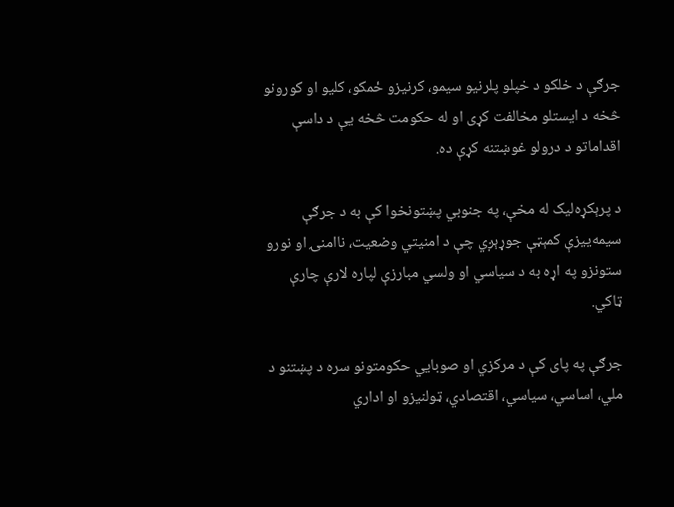جرګې د خلکو د خپلو پلرنیو سیمو، کرنیزو ځمکو، کلیو او کورونو څخه د ایستلو مخالفت کړی او له حکومت څخه یې د داسې اقداماتو د درولو غوښتنه کړې ده.

د پرېکړه‌لیک له مخې، په جنوبي پښتونخوا کې به د جرګې سیمه‌ییزې کمېټې جوړېږي چې د امنیتي وضعیت، ناامنۍ او نورو ستونزو په اړه به د سیاسي او ولسي مبارزې لپاره لارې چارې ټاکي.

جرګې په پای کې د مرکزي او صوبايي حکومتونو سره د پښتنو د ملي، اساسي، سیاسي، اقتصادي، ټولنیزو او اداري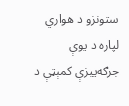ستونزو د هواري لپاره د یوې جرګه‌ییزې کمېټې د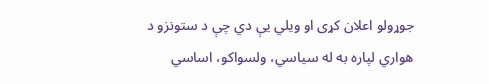جوړولو اعلان کړی او ویلي یې دي چې د ستونزو د هواري لپاره به له سیاسي، ولسواکو، اساسي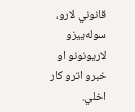قانوني لارو، سوله‌ییزو لاریونونو او خبرو اترو کار اخلي.